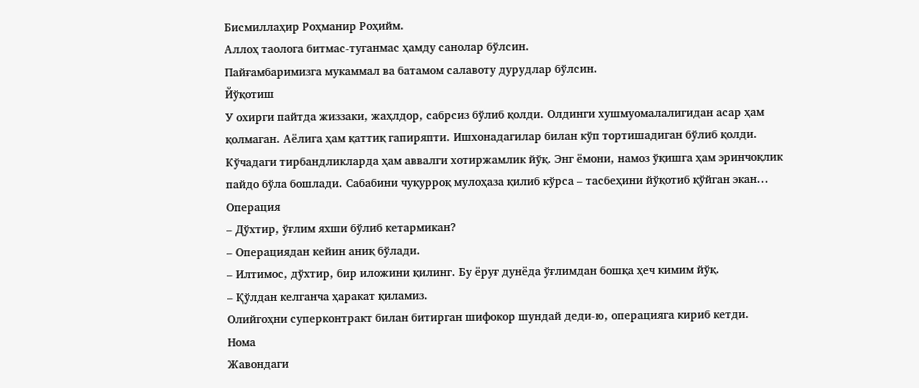Бисмиллаҳир Роҳманир Роҳийм.
Аллоҳ таолога битмас-туганмас ҳамду санолар бўлсин.
Пайғамбаримизга мукаммал ва батамом салавоту дурудлар бўлсин.
Йўқотиш
У охирги пайтда жиззаки, жаҳлдор, сабрсиз бўлиб қолди. Олдинги хушмуомалалигидан асар ҳам қолмаган. Аёлига ҳам қаттиқ гапиряпти. Ишхонадагилар билан кўп тортишадиган бўлиб қолди. Кўчадаги тирбандликларда ҳам аввалги хотиржамлик йўқ. Энг ёмони, намоз ўқишга ҳам эринчоқлик пайдо бўла бошлади. Сабабини чуқурроқ мулоҳаза қилиб кўрса – тасбеҳини йўқотиб қўйган экан...
Операция
– Дўхтир, ўғлим яхши бўлиб кетармикан?
– Операциядан кейин аниқ бўлади.
– Илтимос, дўхтир, бир иложини қилинг. Бу ёруғ дунёда ўғлимдан бошқа ҳеч кимим йўқ.
– Қўлдан келганча ҳаракат қиламиз.
Олийгоҳни суперконтракт билан битирган шифокор шундай деди-ю, операцияга кириб кетди.
Нома
Жавондаги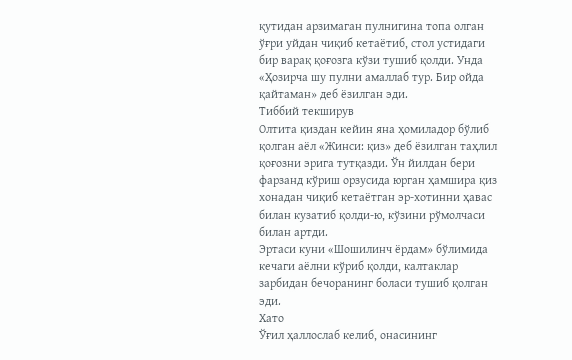қутидан арзимаган пулнигина топа олган ўғри уйдан чиқиб кетаётиб, стол устидаги бир варақ қоғозга кўзи тушиб қолди. Унда «Ҳозирча шу пулни амаллаб тур. Бир ойда қайтаман» деб ёзилган эди.
Тиббий текширув
Олтита қиздан кейин яна ҳомиладор бўлиб қолган аёл «Жинси: қиз» деб ёзилган таҳлил қоғозни эрига тутқазди. Ўн йилдан бери фарзанд кўриш орзусида юрган ҳамшира қиз хонадан чиқиб кетаётган эр-хотинни ҳавас билан кузатиб қолди-ю, кўзини рўмолчаси билан артди.
Эртаси куни «Шошилинч ёрдам» бўлимида кечаги аёлни кўриб қолди, калтаклар зарбидан бечоранинг боласи тушиб қолган эди.
Хато
Ўғил ҳаллослаб келиб, онасининг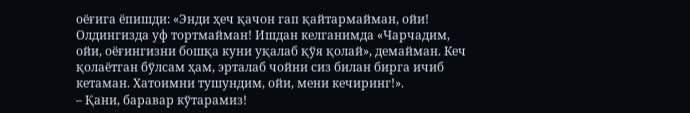оёғига ёпишди: «Энди ҳеч қачон гап қайтармайман, ойи! Олдингизда уф тортмайман! Ишдан келганимда «Чарчадим, ойи, оёғингизни бошқа куни уқалаб қўя қолай», демайман. Кеч қолаётган бўлсам ҳам, эрталаб чойни сиз билан бирга ичиб кетаман. Хатоимни тушундим, ойи, мени кечиринг!».
– Қани, баравар кўтарамиз!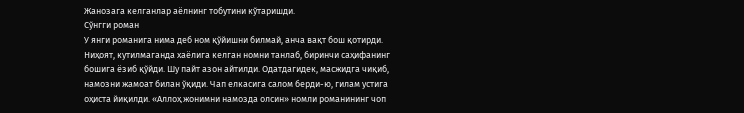Жанозага келганлар аёлнинг тобутини кўтаришди.
Сўнгги роман
У янги романига нима деб ном қўйишни билмай, анча вақт бош қотирди. Ниҳоят, кутилмаганда хаёлига келган номни танлаб, биринчи саҳифанинг бошига ёзиб қўйди. Шу пайт азон айтилди. Одатдагидек, масжидга чиқиб, намозни жамоат билан ўқиди. Чап елкасига салом берди-ю, гилам устига оҳиста йиқилди. «Аллоҳ жонимни намозда олсин» номли романининг чоп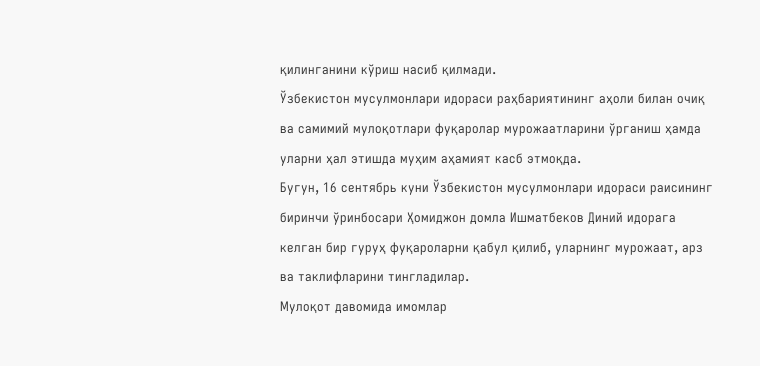қилинганини кўриш насиб қилмади.
Ўзбекистон мусулмонлари идораси раҳбариятининг аҳоли билан очиқ ва самимий мулоқотлари фуқаролар мурожаатларини ўрганиш ҳамда уларни ҳал этишда муҳим аҳамият касб этмоқда.
Бугун, 16 сентябрь куни Ўзбекистон мусулмонлари идораси раисининг биринчи ўринбосари Ҳомиджон домла Ишматбеков Диний идорага келган бир гуруҳ фуқароларни қабул қилиб, уларнинг мурожаат, арз ва таклифларини тингладилар.
Мулоқот давомида имомлар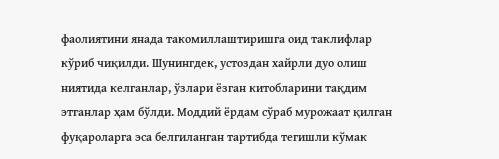фаолиятини янада такомиллаштиришга оид таклифлар кўриб чиқилди. Шунингдек, устоздан хайрли дуо олиш ниятида келганлар, ўзлари ёзган китобларини тақдим этганлар ҳам бўлди. Моддий ёрдам сўраб мурожаат қилган фуқароларга эса белгиланган тартибда тегишли кўмак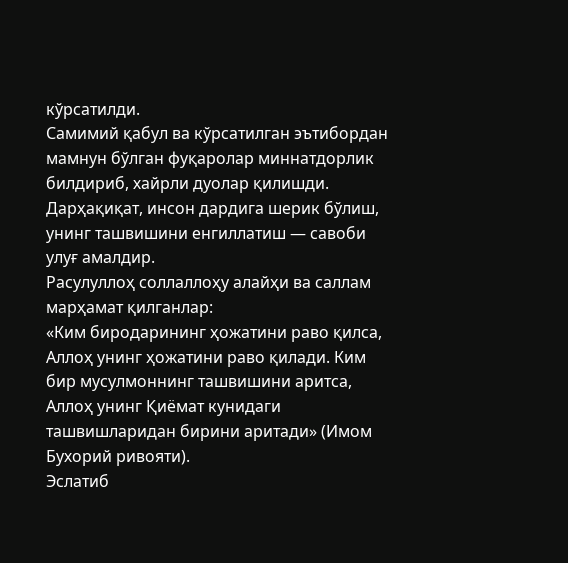кўрсатилди.
Самимий қабул ва кўрсатилган эътибордан мамнун бўлган фуқаролар миннатдорлик билдириб, хайрли дуолар қилишди.
Дарҳақиқат, инсон дардига шерик бўлиш, унинг ташвишини енгиллатиш — савоби улуғ амалдир.
Расулуллоҳ соллаллоҳу алайҳи ва саллам марҳамат қилганлар:
«Ким биродарининг ҳожатини раво қилса, Аллоҳ унинг ҳожатини раво қилади. Ким бир мусулмоннинг ташвишини аритса, Аллоҳ унинг Қиёмат кунидаги ташвишларидан бирини аритади» (Имом Бухорий ривояти).
Эслатиб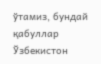ўтамиз, бундай қабуллар Ўзбекистон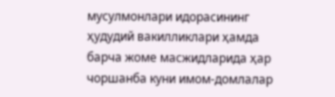мусулмонлари идорасининг ҳудудий вакилликлари ҳамда барча жоме масжидларида ҳар чоршанба куни имом-домлалар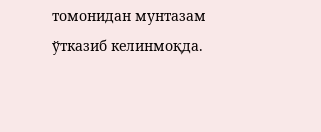томонидан мунтазам ўтказиб келинмоқда.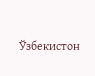Ўзбекистон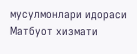мусулмонлари идораси
Матбуот хизмати